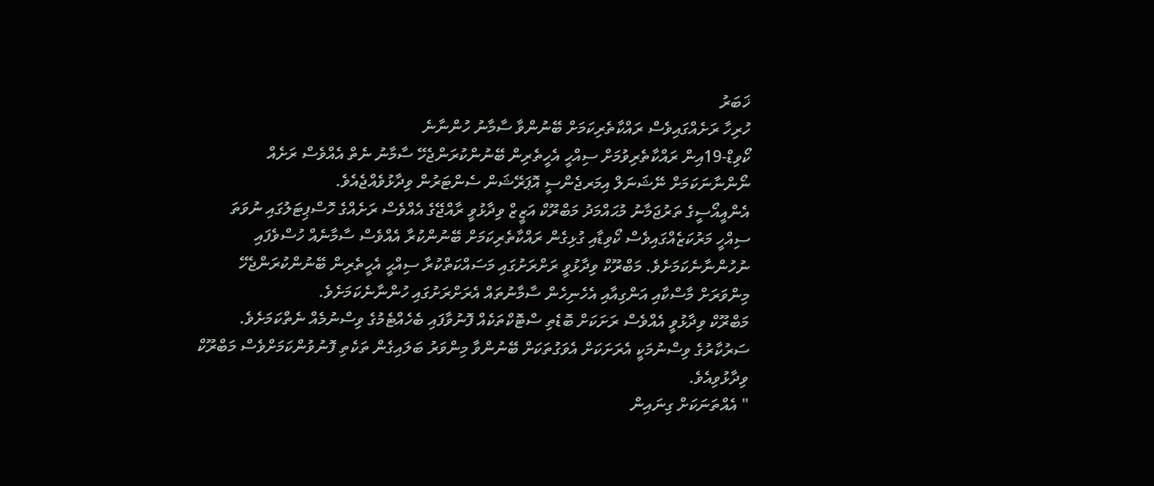ޚަބަރު
ހުރިހާ ރަށެއްގައިވެސް ރައްކާތެރިކަމަށް ބޭނުންވާ ސާމާނު ހުންނާނެ
ކޯވިޑް-19އިން ރައްކާތެރިވުމަށް ސިއްހީ އެހީތެރިން ބޭނުންކުރަންޖެހޭ ސާމާނު ނެތް އެއްވެސް ރަށެއް ނޯންނާނަކަމަށް ނޭޝަނަލް އިމަރޖެންސީ އޮޕަރޭޝަން ސެންޓަރުން ވިދާޅުވެއްޖެއެވެ.
އެންއީއޯސީގެ ތަރުޖަމާނު މުޙައްމަދު މަބްރޫކް އަޒީޒް ވިދާޅުވީ ރާއްޖޭގެ އެއްވެސް ރަށެއްގެ ހޮސްޕިޓަލުގައި ނުވަތަ ސިއްހީ މަރުކަޒެއްގައިވެސް ކޯވިޑާއި ގުޅިގެން ރައްކާތެރިކަމަށް ބޭނުންކުރާ އެއްވެސް ސާމާނެއް ހުސްވެފައި ނުހުންނާނެކަމަށެވެ. މަބްރޫކް ވިދާޅުވީ ރަށްރަށުގައި މަސައްކަތްކުރާ ސިއްޙީ އެހީތެރިން ބޭނުންކުރަންޖެހޭ މިންވަރަށް މާސްކާއި އަންގިއާއި އެހެނިހެން ސާމާނުތައް އެރަށްރަށުގައި ހުންނާނެކަމަށެވެ.
މަބްރޫކް ވިދާޅުވީ އެއްވެސް ރަށަކަށް ބޮޑެތި ސްޓޮކްތަކެއް ފޮނުވާފައި ބެހެއްޓެމުގެ ވިސްނުމެއް ނެތްކަމަށެވެ. ސަރުކާރުގެ ވިސްނުމަކީ އެރަށަކަށް އެވަގުތަކަށް ބޭނުންވާ މިންވަރު ބަލައިގެން ތަކެތި ފޮނުވުންކަމަށްވެސް މަބްރޫކް ވިދާޅުވިއެވެ.
" އެއްތަނަކަށް ގިނައިން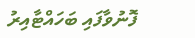ފޮނުވާފައި ބަހައްޓާއިރު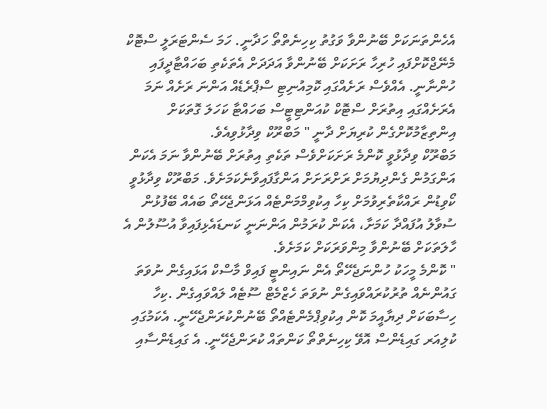އެހެންތަނަކަށް ބޭނުންވާ ވަގުތު ކިހިނެތްތޯ ހަދާނީ. ހަމަ ސެންޓަރަލީ ސްޓޮކް މެނޭޖްކޮށްފައި ހުރިހާ ރަށަކަށް ބޭނުންވާ އަދަދަށް އެތަކެތި ބަހައްޓާދީފައި ހުންނާނީ. އެއްވެސް ރަށެއްގައި ކޮމިއުނިޓި ސްޕްރެޑެއް އަންނަ ރަށެއް ނަމަ އެރަށެއްގައި އިތުރަށް ސްޓޮކް ކުއަންޓިޓީސް ބަހައްޓާ ކަހަލަ ގޮތަކަށް އިންތިޒާމުކޮށްގެން ކުރިޔަށް ދާނީ " މަބްރޫކް ވިދާޅުވިއެވެ.
މަބްރޫކް ވިދާޅުވީ ކޮންމެ ރަށަކަށްވެސް ތަކެތި އިތުރަށް ބޭނުންވާ ނަމަ އެކަން އަންގަމުން ގެންދިޔުމަށް ރަށްރަށަށް އަންގާފައިވާނެކަމަށެވެ. މަބްރޫކް ވިދާޅުވީ ކޯވިޑުން ރައްކާތެރިވުމަށް ކިހާ އިކުވިމްމަންޓެއް އަޅަންޖެހޭތޯ ބައެއް ބޭފުޅުން ސުވާލު އުފައްދާ ކަމަށާ، އެކަން ކުރަމުން އަންނަނީ ކަނޑައެޅިފައިވާ އުސޫލުން އެ ހާލަތަކަށް ބޭނުންވާ މިންވަރަކަށް ކަމަށެވެ.
" ކޮންމެ މީހަކު ހުންނަޖެހޭތޯ އެން ނައިންޓީ ފައިވް މާސްކް އަޅައިގެން ނުވަތަ ގައުންނެއް ތުރުކުރައްވައިގެން ނުވަތަ ހެޒްމެޓް ސޫޓެއް ލައްވައިގެން .ކިހާ ހިސާބަކަށް ދިޔާއީމަ ކޮން އިކުވިޕްމެންޓެއްތޯ ބޭނުންކުރަންޖެހޭނީ. އެކަމުގައި ކުލިއަރ ގައިޑެންސް އޮވޭ ކިހިނެތްތޯ ކަންތައް ކުރަންޖެހޭނީ. އެ ގައިޑެންސާއި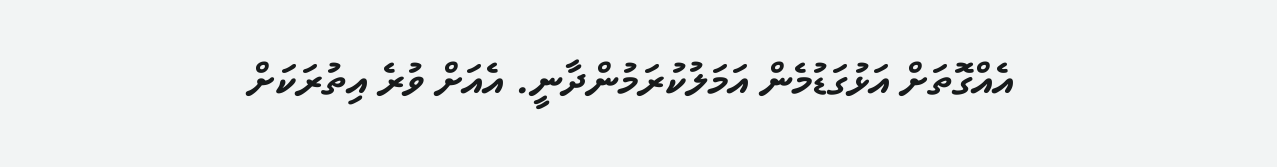އެއްގޮތަށް އަޅުގަޑުމެން އަމަލުކުރަމުންދާނީ. އެއަށް ވުރެ އިތުރަކަށް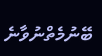ބޭނުމެތްނުވާނެ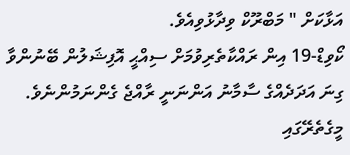އަޅާކަށް " މަބްރޫކް ވިދާޅުވިއެވެ.
ކޯވިޑް-19 އިން ރައްކާތެރިވުމަށް ސިއްޙީ އޮފިޝަލުން ބޭނުންވާ ގިނަ އަދަދެއްގެ ސާމާނު އަންނަނީ ރާއްޖެ ގެންނަމުންނެވެ. މީގެތެރޭގައި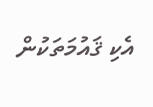އެކި ޤައުމަތަކުން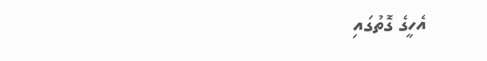އެހީގެ ގޮތުގައި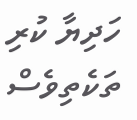ހަދިޔާ ކުރި ތަކެތިވެސް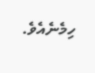ހިމެނެއެވެ.